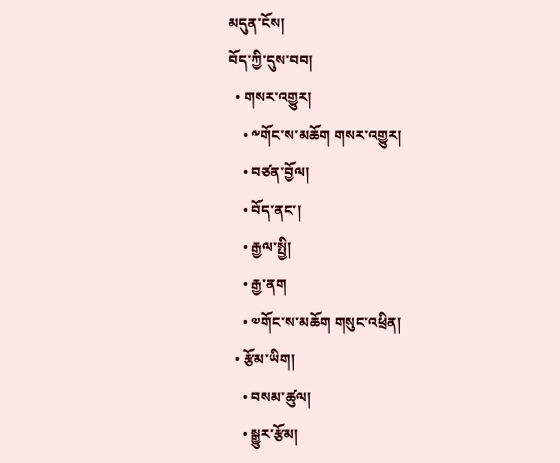མདུན་ངོས།
བོད་ཀྱི་དུས་བབ།
  • གསར་འགྱུར།
    • ༸གོང་ས་མཆོག གསར་འགྱུར།
    • བཙན་བྱོལ།
    • བོད་ནང་།
    • རྒྱལ་སྤྱི།
    • རྒྱ་ནག
    • ༧གོང་ས་མཆོག གསུང་འཕྲིན།
  • རྩོམ་ཡིག།
    • བསམ་ཚུལ།
    • སྒྱུར་རྩོམ།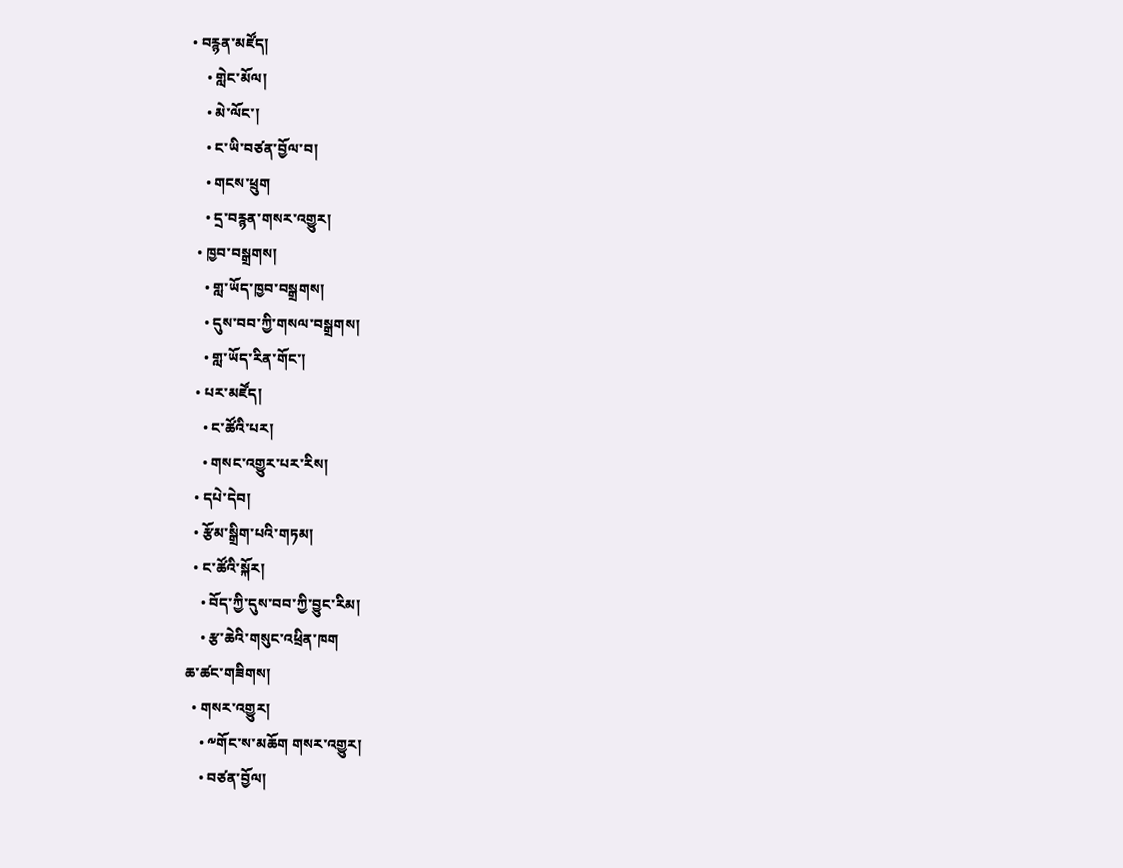• བརྙན་མཛོད།
    • གླེང་མོལ།
    • མེ་ལོང་།
    • ང་ཡི་བཙན་བྱོལ་བ།
    • གངས་ཕྲུག
    • དྲ་བརྙན་གསར་འགྱུར།
  • ཁྱབ་བསྒྲགས།
    • གླ་ཡོད་ཁྱབ་བསྒྲགས།
    • དུས་བབ་ཀྱི་གསལ་བསྒྲགས།
    • གླ་ཡོད་རིན་གོང་།
  • པར་མཛོད།
    • ང་ཚོའི་པར།
    • གསང་འགྱུར་པར་རིས།
  • དཔེ་དེབ།
  • རྩོམ་སྒྲིག་པའི་གཏམ།
  • ང་ཚོའི་སྐོར།
    • བོད་ཀྱི་དུས་བབ་ཀྱི་བྱུང་རིམ།
    • རྩ་ཆེའི་གསུང་འཕྲིན་ཁག
ཆ་ཚང་གཟིགས།
  • གསར་འགྱུར།
    • ༸གོང་ས་མཆོག གསར་འགྱུར།
    • བཙན་བྱོལ།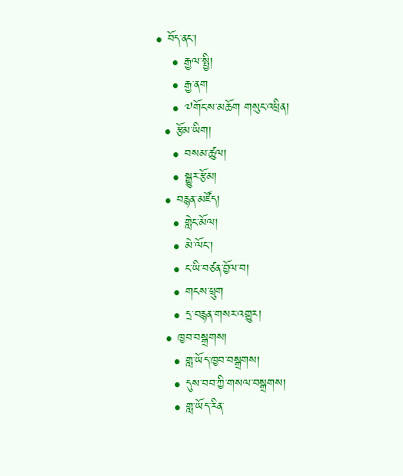• བོད་ནང་།
    • རྒྱལ་སྤྱི།
    • རྒྱ་ནག
    • ༧གོང་ས་མཆོག གསུང་འཕྲིན།
  • རྩོམ་ཡིག།
    • བསམ་ཚུལ།
    • སྒྱུར་རྩོམ།
  • བརྙན་མཛོད།
    • གླེང་མོལ།
    • མེ་ལོང་།
    • ང་ཡི་བཙན་བྱོལ་བ།
    • གངས་ཕྲུག
    • དྲ་བརྙན་གསར་འགྱུར།
  • ཁྱབ་བསྒྲགས།
    • གླ་ཡོད་ཁྱབ་བསྒྲགས།
    • དུས་བབ་ཀྱི་གསལ་བསྒྲགས།
    • གླ་ཡོད་རིན་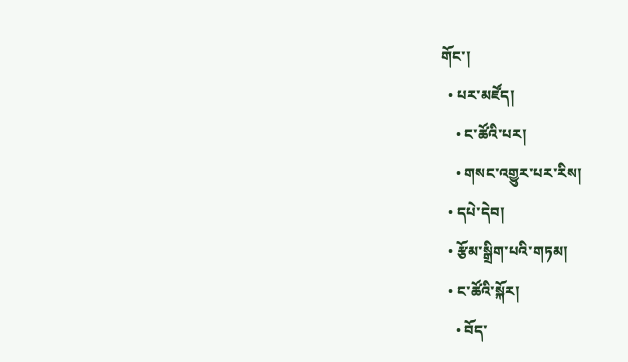གོང་།
  • པར་མཛོད།
    • ང་ཚོའི་པར།
    • གསང་འགྱུར་པར་རིས།
  • དཔེ་དེབ།
  • རྩོམ་སྒྲིག་པའི་གཏམ།
  • ང་ཚོའི་སྐོར།
    • བོད་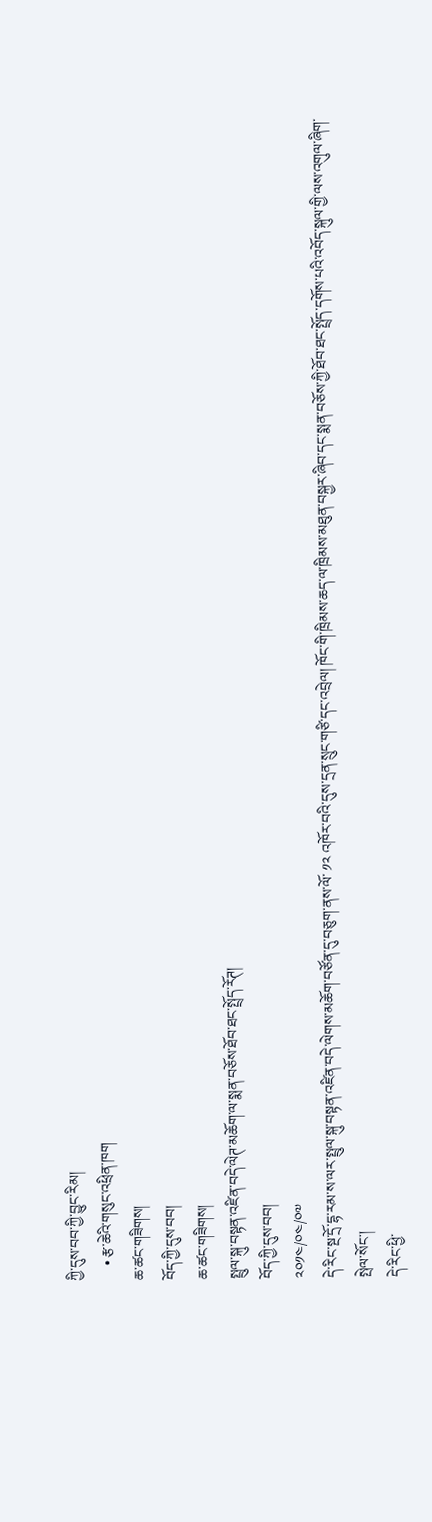ཀྱི་དུས་བབ་ཀྱི་བྱུང་རིམ།
    • རྩ་ཆེའི་གསུང་འཕྲིན་ཁག
ཆ་ཚང་གཟིགས།
བོད་ཀྱི་དུས་བབ།
ཆ་ཚང་གཟིགས།
སྤྲུལ་སྐུ་བསྟན་འཛིན་བདེ་ལེཊ་མཆོག་ལ་སྨན་བཅོས་ཐོབ་ཐང་སྤྲོད་རོཊ།
བོད་ཀྱི་དུས་བབ།
༢༠༡༤/༠༤/༠༧
དེ་རིང་སྔ་དྲོ་དྷ་རམ་ས་ལར་སྤྲུལ་སྐུ་བསྟན་འཛིན་བདེ་ལེགས་མཆོག་བཙོན་དུ་བཅུག་ནས་ལོ་ ༡༢ འཁོར་བའི་དུས་དྲན་སྲུང་གཙི་དང་འབྲེལ། ཁོང་གི་ཁྲིམས་ཆད་ལ་ཁྲིམས་མཐུན་བསྐྱར་ཞིབ་དང་སྨན་བཅོས་ཀྱི་ཐོབ་ཐང་སྤྲོད་དགོས་པའི་འབོད་སྐུལ་གྱི་ལས་འགུལ་ཞིག་སྤེལ་སོང་།
དེ་རིང་ཕྱི་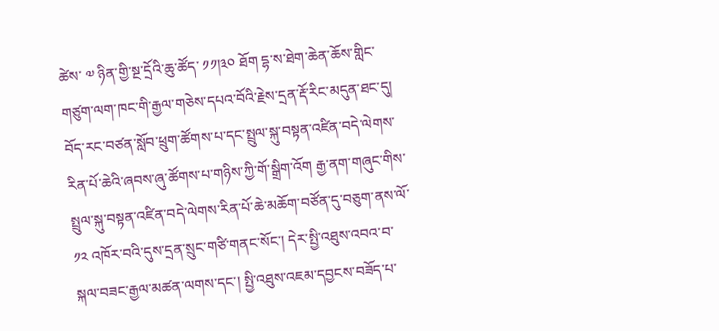ཚེས་ ༧ ཉིན་གྱི་སྔ་དྲོའི་ཆུ་ཚོད་ ༡༡།༣༠ ཐོག དྷ་ས་ཐེག་ཆེན་ཆོས་གླིང་གཙུག་ལག་ཁང་གི་རྒྱལ་གཅེས་དཔའ་བོའི་རྗེས་དྲན་རྡོ་རིང་མདུན་ཐང་དུ། བོད་རང་བཙན་སློབ་ཕྲུག་ཚོགས་པ་དང་སྤྲུལ་སྐུ་བསྟན་འཛིན་བདེ་ལེགས་རིན་པོ་ཆེའི་ཞབས་ཞུ་ཚོགས་པ་གཉིས་ཀྱི་གོ་སྒྲིག་འོག རྒྱ་ནག་གཞུང་གིས་སྤྲུལ་སྐུ་བསྟན་འཛིན་བདེ་ལེགས་རིན་པོ་ཆེ་མཆོག་བཙོན་དུ་བཅུག་ནས་ལོ་ ༡༢ འཁོར་བའི་དུས་དྲན་སྲུང་གཙི་གནང་སོང་། དེར་སྤྱི་འཐུས་འབའ་བ་སྐལ་བཟང་རྒྱལ་མཚན་ལགས་དང་། སྤྱི་འཐུས་འཇམ་དབྱངས་བཟོད་པ་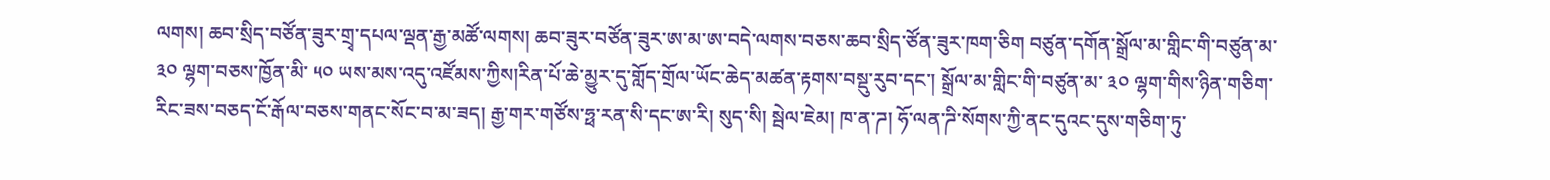ལགས། ཆབ་སྲིད་བཙོན་ཟུར་གྲྭ་དཔལ་ལྡན་རྒྱ་མཚོ་ལགས། ཆབ་ཟུར་བཙོན་ཟུར་ཨ་མ་ཨ་བདེ་ལགས་བཅས་ཆབ་སྲིད་ཙོན་ཟུར་ཁག་ཅིག བཙུན་དགོན་སྒྲོལ་མ་གླིང་གི་བཙུན་མ་ ༣༠ ལྷག་བཅས་ཁྱོན་མི་ ༥༠ ཡས་མས་འདུ་འཛོམས་ཀྱིས།རིན་པོ་ཆེ་མྱུར་དུ་གློད་གྲོལ་ཡོང་ཆེད་མཚན་རྟགས་བསྡུ་རུབ་དང་། སྒྲོལ་མ་གླིང་གི་བཙུན་མ་ ༣༠ ལྷག་གིས་ཉིན་གཅིག་རིང་ཟས་བཅད་ངོ་རྒོལ་བཅས་གནང་སོང་བ་མ་ཟད། རྒྱ་གར་གཙོས་ཧྥ་རན་སི་དང་ཨ་རི། སུད་སི། སྦེལ་ཇེམ། ཁ་ན་ཌ། ཧོ་ལན་ཌི་སོགས་ཀྱི་ནང་དུའང་དུས་གཅིག་ཏུ་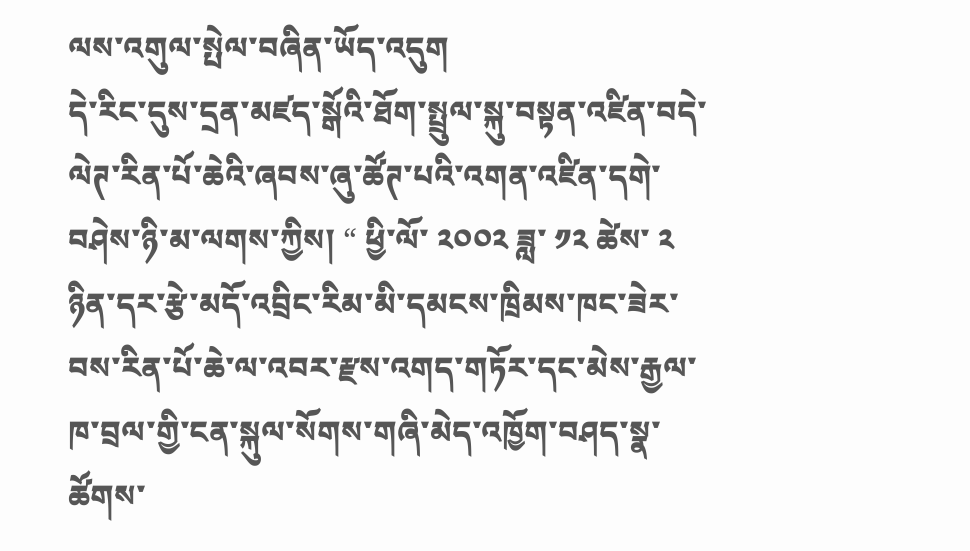ལས་འགུལ་སྤེལ་བཞིན་ཡོད་འདུག
དེ་རིང་དུས་དྲན་མཛད་སྒོའི་ཐོག་སྤྲུལ་སྐུ་བསྟན་འཛིན་བདེ་ལེཊ་རིན་པོ་ཆེའི་ཞབས་ཞུ་ཚོཊ་པའི་འགན་འཛིན་དགེ་བཤེས་ཉི་མ་ལགས་ཀྱིས། “ ཕྱི་ལོ་ ༢༠༠༢ ཟླ་ ༡༢ ཚེས་ ༢ ཉིན་དར་རྩེ་མདོ་འབྲིང་རིམ་མི་དམངས་ཁྲིམས་ཁང་ཟེར་བས་རིན་པོ་ཆེ་ལ་འབར་རྫས་འགད་གཏོར་དང་མེས་རྒྱལ་ཁ་བྲལ་གྱི་ངན་སྐུལ་སོགས་གཞི་མེད་འཁྱོག་བཤད་སྣ་ཚོགས་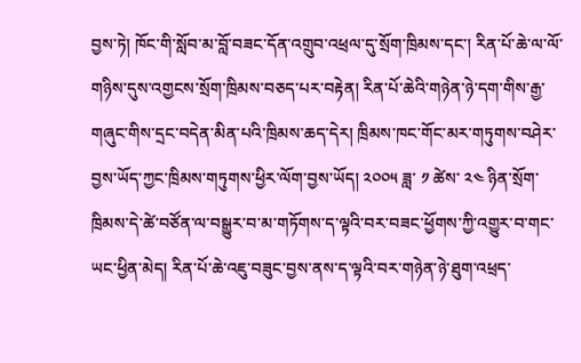བྱས་ཏེ། ཁོང་གི་སློབ་མ་བློ་བཟང་དོན་འགྲུབ་འཕྲལ་དུ་སྲོག་ཁྲིམས་དང་། རིན་པོ་ཆེ་ལ་ལོ་གཉིས་དུས་འགྱངས་སྲོག་ཁྲིམས་བཅད་པར་བརྟེན། རིན་པོ་ཆེའི་གཉེན་ཉེ་དག་གིས་རྒྱ་གཞུང་གིས་དྲང་བདེན་མིན་པའི་ཁྲིམས་ཆད་དེར། ཁྲིམས་ཁང་གོང་མར་གཏུགས་བཤེར་བྱས་ཡོད་ཀྱང་ཁྲིམས་གཏུགས་ཕྱིར་ལོག་བྱས་ཡོད། ༢༠༠༥ ཟླ་ ༡ ཚེས་ ༢༤ ཉིན་སྲོག་ཁྲིམས་དེ་ཚེ་བཙོན་ལ་བསྒྱུར་བ་མ་གཏོགས་ད་ལྟའི་བར་བཟང་ཕྱོགས་ཀྱི་འགྱུར་བ་གང་ཡང་ཕྱིན་མེད། རིན་པོ་ཆེ་འཇུ་བཟུང་བྱས་ནས་ད་ལྟའི་བར་གཉེན་ཉེ་ཐུག་འཕྲད་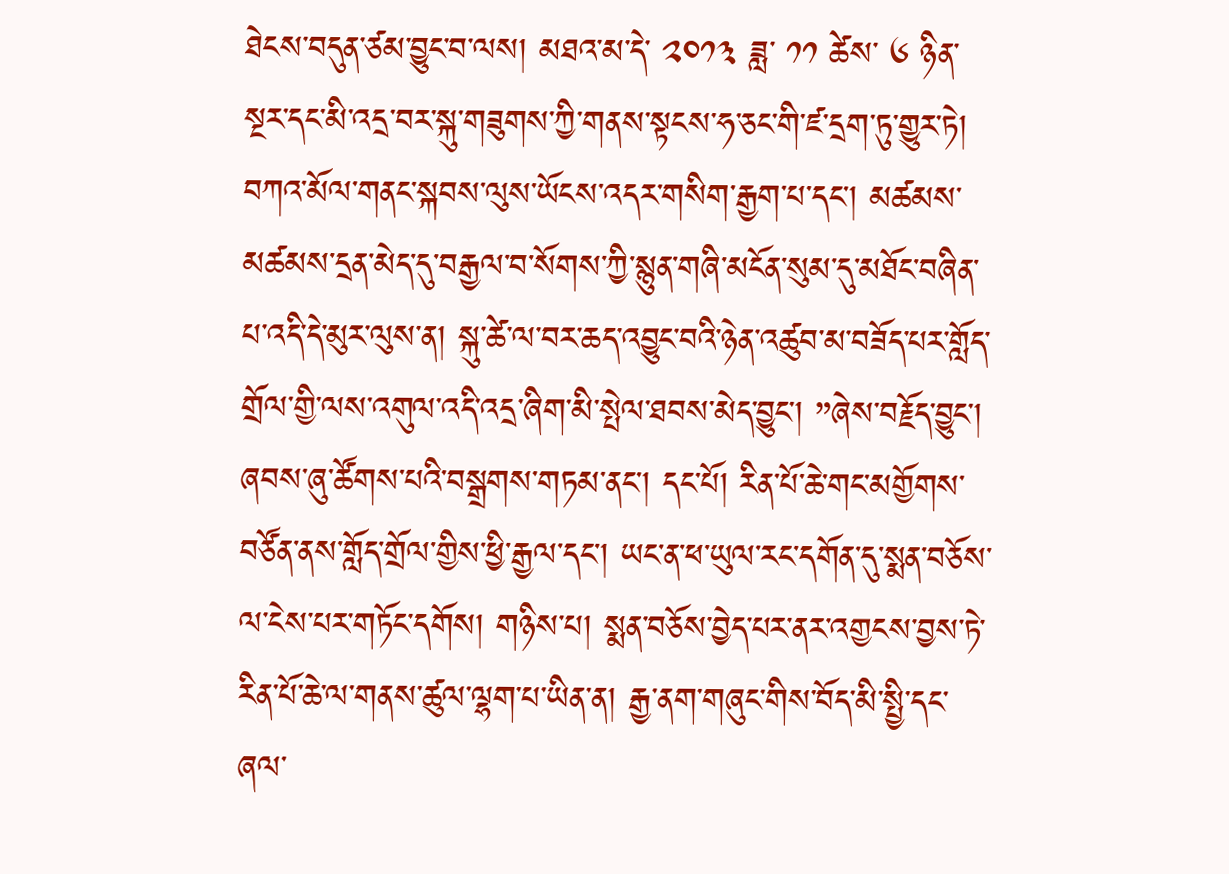ཐེངས་བདུན་ཙམ་བྱུང་བ་ལས། མཐའ་མ་དེ་ ༢༠༡༣ ཟླ་ ༡༡ ཚེས་ ༦ ཉིན་སྔར་དང་མི་འདྲ་བར་སྐུ་གཟུགས་ཀྱི་གནས་སྟངས་ཧ་ཅང་གི་ཛ་དྲག་ཏུ་གྱུར་ཏེ། བཀའ་མོལ་གནང་སྐབས་ལུས་ཡོངས་འདར་གསིག་རྒྱག་པ་དང་། མཚམས་མཚམས་དྲན་མེད་དུ་བརྒྱལ་བ་སོགས་ཀྱི་སྙུན་གཞི་མངོན་སུམ་དུ་མཐོང་བཞིན་པ་འདི་དེ་མུར་ལུས་ན། སྐུ་ཚེ་ལ་བར་ཆད་འབྱུང་བའི་ཉེན་འཚུབ་མ་བཟོད་པར་གློད་གྲོལ་གྱི་ལས་འགུལ་འདི་འདྲ་ཞིག་མི་སྤེལ་ཐབས་མེད་བྱུང་། ”ཞེས་བརྗོད་བྱུང་།
ཞབས་ཞུ་ཚོགས་པའི་བསྒྲགས་གཏམ་ནང་། དང་པོ། རིན་པོ་ཆེ་གང་མགྱོགས་བཙོན་ནས་གློད་གྲོལ་གྱིས་ཕྱི་རྒྱལ་དང་། ཡང་ན་ཕ་ཡུལ་རང་དགོན་དུ་སྨན་བཅོས་ལ་ངེས་པར་གཏོང་དགོས། གཉིས་པ། སྨན་བཅོས་བྱེད་པར་ནར་འགྱངས་བྱས་ཏེ་རིན་པོ་ཆེ་ལ་གནས་ཚུལ་ལྷག་པ་ཡིན་ན། རྒྱ་ནག་གཞུང་གིས་བོད་མི་སྤྱི་དང་ཞལ་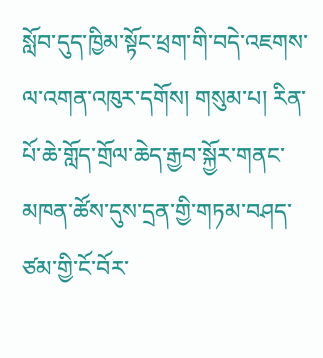སློབ་དུད་ཁྱིམ་སྟོང་ཕྲག་གི་བདེ་འཇགས་ལ་འགན་འཁུར་དགོས། གསུམ་པ། རིན་པོ་ཆེ་གློད་གྲོལ་ཆེད་རྒྱབ་སྐྱོར་གནང་མཁན་ཚོས་དུས་དྲན་གྱི་གཏམ་བཤད་ཙམ་གྱི་ངོ་བོར་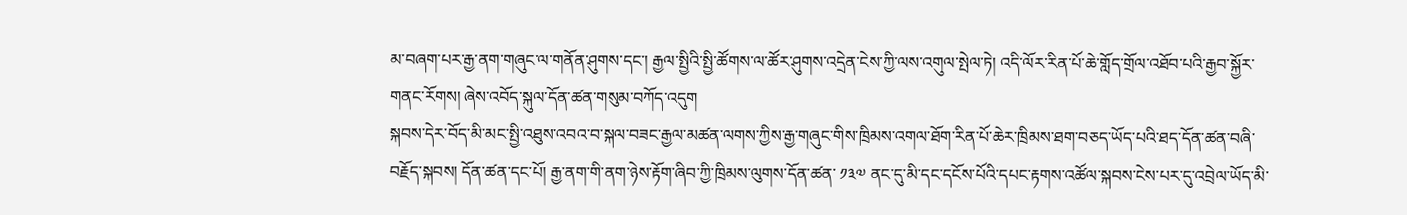མ་བཞག་པར་རྒྱ་ནག་གཞུང་ལ་གནོན་ཤུགས་དང་། རྒྱལ་སྤྱིའི་སྤྱི་ཚོགས་ལ་ཚོར་ཤུགས་འདྲེན་ངེས་ཀྱི་ལས་འགུལ་སྤེལ་ཏེ། འདི་ལོར་རིན་པོ་ཆེ་གློད་གྲོལ་འཐོབ་པའི་རྒྱབ་སྐྱོར་གནང་རོགས། ཞེས་འབོད་སྐུལ་དོན་ཚན་གསུམ་བཀོད་འདུག
སྐབས་དེར་བོད་མི་མང་སྤྱི་འཐུས་འབའ་བ་སྐལ་བཟང་རྒྱལ་མཚན་ལགས་ཀྱིས་རྒྱ་གཞུང་གིས་ཁྲིམས་འགལ་ཐོག་རིན་པོ་ཆེར་ཁྲིམས་ཐག་བཅད་ཡོད་པའི་ཐད་དོན་ཚན་བཞི་བརྗོད་སྐབས། དོན་ཚན་དང་པོ། རྒྱ་ནག་གི་ནག་ཉེས་རྟོག་ཞིབ་ཀྱི་ཁྲིམས་ལུགས་དོན་ཚན་ ༡༣༧ ནང་དུ་མི་དང་དངོས་པོའི་དཔང་རྟགས་འཚོལ་སྐབས་ངེས་པར་དུ་འབྲེལ་ཡོད་མི་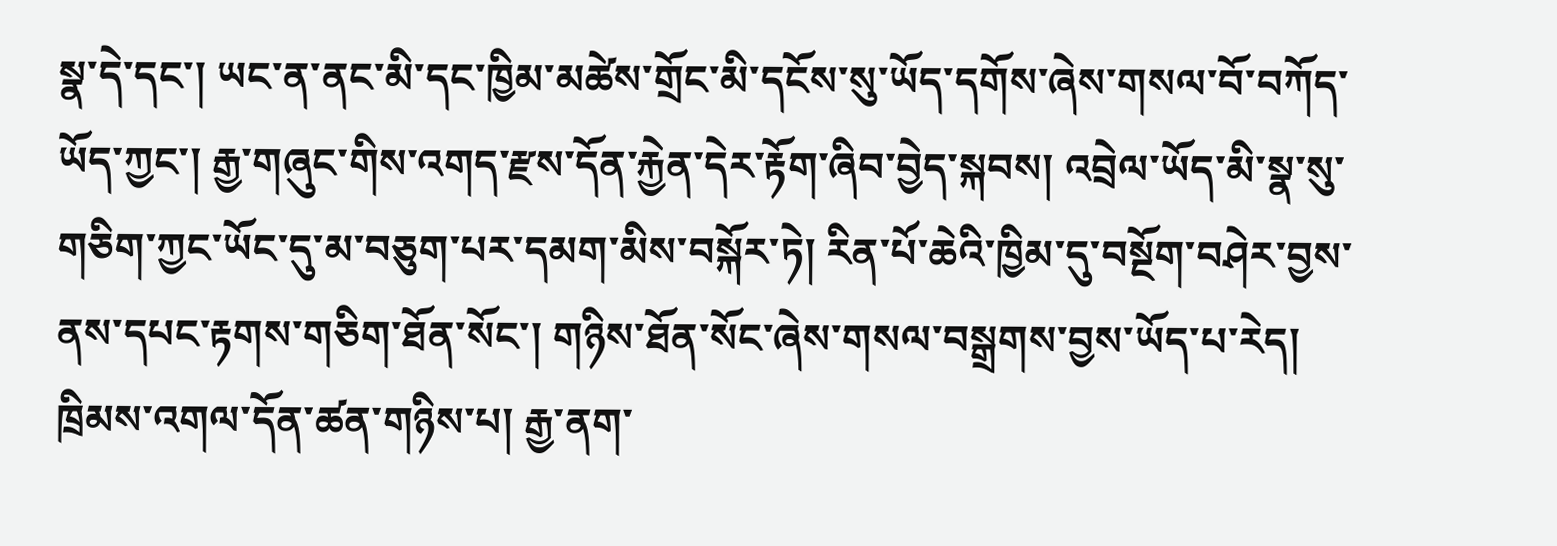སྣ་དེ་དང་། ཡང་ན་ནང་མི་དང་ཁྱིམ་མཚེས་གྲོང་མི་དངོས་སུ་ཡོད་དགོས་ཞེས་གསལ་བོ་བཀོད་ཡོད་ཀྱང་། རྒྱ་གཞུང་གིས་འགད་རྫས་དོན་རྐྱེན་དེར་རྟོག་ཞིབ་བྱེད་སྐབས། འབྲེལ་ཡོད་མི་སྣ་སུ་གཅིག་ཀྱང་ཡོང་དུ་མ་བཅུག་པར་དམག་མིས་བསྐོར་ཏེ། རིན་པོ་ཆེའི་ཁྱིམ་དུ་བསྔོག་བཤེར་བྱས་ནས་དཔང་རྟགས་གཅིག་ཐོན་སོང་། གཉིས་ཐོན་སོང་ཞེས་གསལ་བསྒྲགས་བྱས་ཡོད་པ་རེད། ཁྲིམས་འགལ་དོན་ཚན་གཉིས་པ། རྒྱ་ནག་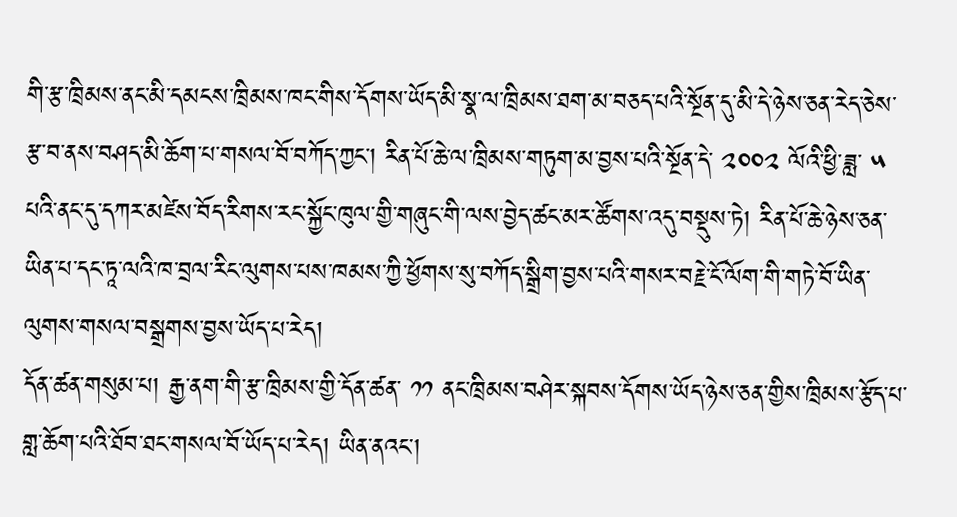གི་རྩ་ཁྲིམས་ནང་མི་དམངས་ཁྲིམས་ཁང་གིས་དོགས་ཡོད་མི་སྣ་ལ་ཁྲིམས་ཐག་མ་བཅད་པའི་སྔོན་དུ་མི་དེ་ཉེས་ཅན་རེད་ཅེས་རྩ་བ་ནས་བཤད་མི་ཆོག་པ་གསལ་བོ་བཀོད་ཀྱང་། རིན་པོ་ཆེ་ལ་ཁྲིམས་གཏུག་མ་བྱས་པའི་སྔོན་དེ་ ༢༠༠༢ ལོའི་ཕྱི་ཟླ་ ༥ པའི་ནང་དུ་དཀར་མཛེས་བོད་རིགས་རང་སྐྱོང་ཁུལ་གྱི་གཞུང་གི་ལས་བྱེད་ཚང་མར་ཚོགས་འདུ་བསྡུས་ཏེ། རིན་པོ་ཆེ་ཉེས་ཅན་ཡིན་པ་དང་ཏཱ་ལའི་ཁ་བྲལ་རིང་ལུགས་པས་ཁམས་ཀྱི་ཕྱོགས་སུ་བཀོད་སྒྲིག་བྱས་པའི་གསར་བརྗེ་ངོ་ལོག་གི་གཏེ་བོ་ཡིན་ལུགས་གསལ་བསྒྲགས་བྱས་ཡོད་པ་རེད།
དོན་ཚན་གསུམ་པ། རྒྱ་ནག་གི་རྩ་ཁྲིམས་གྱི་དོན་ཚན་ ༡༡ ནང་ཁྲིམས་བཤེར་སྐབས་དོགས་ཡོད་ཉེས་ཅན་གྱིས་ཁྲིམས་རྩོད་པ་གླ་ཆོག་པའི་ཐོབ་ཐང་གསལ་བོ་ཡོད་པ་རེད། ཡིན་ནའང་།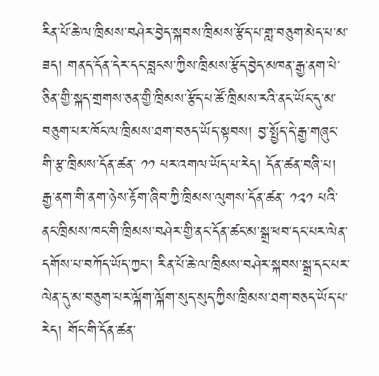རིན་པོ་ཆེ་ལ་ཁྲིམས་བཤེར་བྱེད་སྐབས་ཁྲིམས་རྩོད་པ་གླ་བཅུག་མེད་པ་མ་ཟད། གནད་དོན་དེར་དང་བླངས་ཀྱིས་ཁྲིམས་རྩོད་བྱེད་མཁན་རྒྱ་ནག་པེ་ཅིན་གྱི་སྐད་གྲགས་ཅན་གྱི་ཁྲིམས་རྩོད་པ་ཚོ་ཁྲིམས་རའི་ནང་ཡོང་དུ་མ་བཅུག་པར་ཁོང་ལ་ཁྲིམས་ཐག་བཅད་ཡོད་སྟབས། བྱ་སྤྱོད་དེ་རྒྱ་གཞུང་གི་རྩ་ཁྲིམས་དོན་ཚན་ ༡༡ པར་འགལ་ཡོད་པ་རེད། དོན་ཚན་བཞི་པ། རྒྱ་ནག་གི་ནག་ཉེས་རྟོག་ཞིབ་ཀྱི་ཁྲིམས་ལུགས་དོན་ཚན་ ༡༢༡ པའི་ནང་ཁྲིམས་ཁང་གི་ཁྲིམས་བཤེར་གྱི་ནང་དོན་ཚང་མ་སྒྲ་ཕབ་དང་པར་ལེན་དགོས་པ་བཀོད་ཡོད་ཀྱང་། རིན་པོ་ཆེ་ལ་ཁྲིམས་བཤེར་སྐབས་སྒྲ་དང་པར་ལེན་དུ་མ་བཅུག་པར་ལྐོག་ལྐོག་སུད་སུད་ཀྱིས་ཁྲིམས་ཐག་བཅད་ཡོད་པ་རེད། གོང་གི་དོན་ཚན་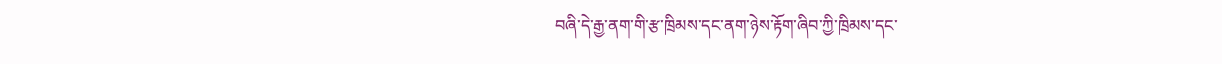བཞི་དེ་རྒྱ་ནག་གི་རྩ་ཁྲིམས་དང་ནག་ཉེས་རྟོག་ཞིབ་ཀྱི་ཁྲིམས་དང་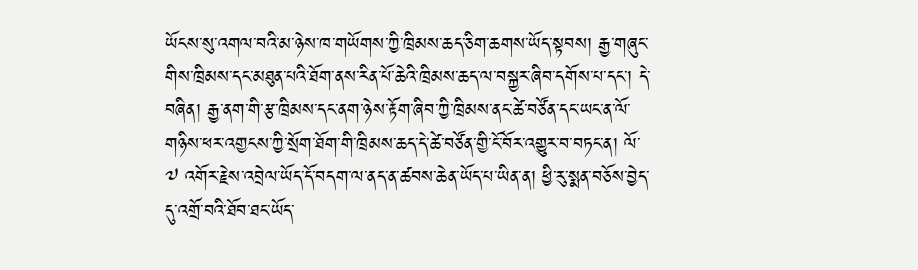ཡོངས་སུ་འགལ་བའི་མ་ཉེས་ཁ་གཡོགས་ཀྱི་ཁྲིམས་ཆད་ཅིག་ཆགས་ཡོད་སྟབས། རྒྱ་གཞུང་གིས་ཁྲིམས་དང་མཐུན་པའི་ཐོག་ནས་རིན་པོ་ཆེའི་ཁྲིམས་ཆད་ལ་བསྐྱར་ཞིབ་དགོས་པ་དང་། དེ་བཞིན། རྒྱ་ནག་གི་རྩ་ཁྲིམས་དང་ནག་ཉེས་རྟོག་ཞིབ་ཀྱི་ཁྲིམས་ནང་ཚེ་བཙོན་དང་ཡང་ན་ལོ་གཉིས་ཕར་འགྱངས་ཀྱི་སྲོག་ཐོག་གི་ཁྲིམས་ཆད་དེ་ཚེ་བཙོན་གྱི་ངོ་བོར་འགྱུར་བ་བཏང་ན། ལོ་ ༧ འགོར་རྗེས་འབྲེལ་ཡོད་དོ་བདག་ལ་ནད་ན་ཚབས་ཆེན་ཡོད་པ་ཡིན་ན། ཕྱི་རུ་སྨན་བཅོས་བྱེད་དུ་འགྲོ་བའི་ཐོབ་ཐང་ཡོད་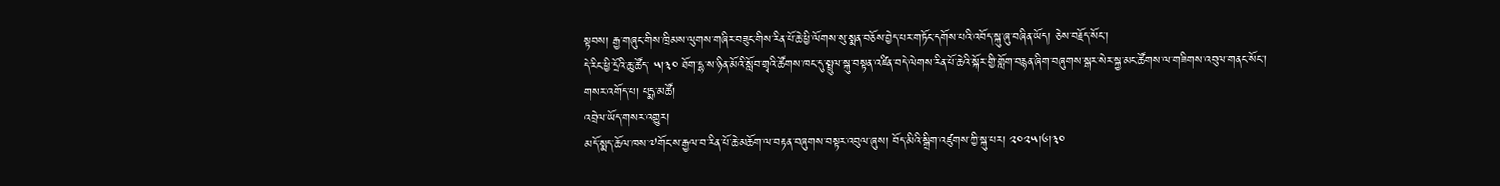སྟབས། རྒྱ་གཞུང་གིས་ཁྲིམས་ལུགས་གཞིར་བཟུང་གིས་རིན་པོ་ཆེ་ཕྱི་ལོགས་སུ་སྨན་བཅོས་བྱེད་པར་གཏོང་དགོས་པའི་འབོད་སྐུ་ཞུ་བཞིན་ཡོད། ཅེས་བརྗོད་སོང་།
དེ་རིང་ཕྱི་དྲོའི་ཆུ་ཚོད་ ༥།༣༠ ཐོག་དྷ་ས་ཉིན་མོའི་སློབ་གྲྭའི་ཚོགས་ཁང་དུ་སྤྲུལ་སྐུ་བསྟན་འཛིན་བདེ་ལེགས་རིན་པོ་ཆེའི་སྐོར་གྱི་གློག་བརྙན་ཞིག་བཞུགས་སྒར་སེར་སྐྱ་མང་ཚོགས་ལ་གཟིགས་འབུལ་གནང་སོང་།
གསར་འགོད་པ། པདྨ་མཚོ།
འབྲེལ་ཡོད་གསར་འགྱུར།
མདོ་སྨད་ཆོལ་ཁས་༧གོང་ས་རྒྱལ་བ་རིན་པོ་ཆེ་མཆོག་ལ་བརྟན་བཞུགས་བསྟར་འབུལ་ཞུས། བོད་མིའི་སྒྲིག་འཛུགས་ཀྱི་སྐུ་པར། ༢༠༢༥།༦།༣༠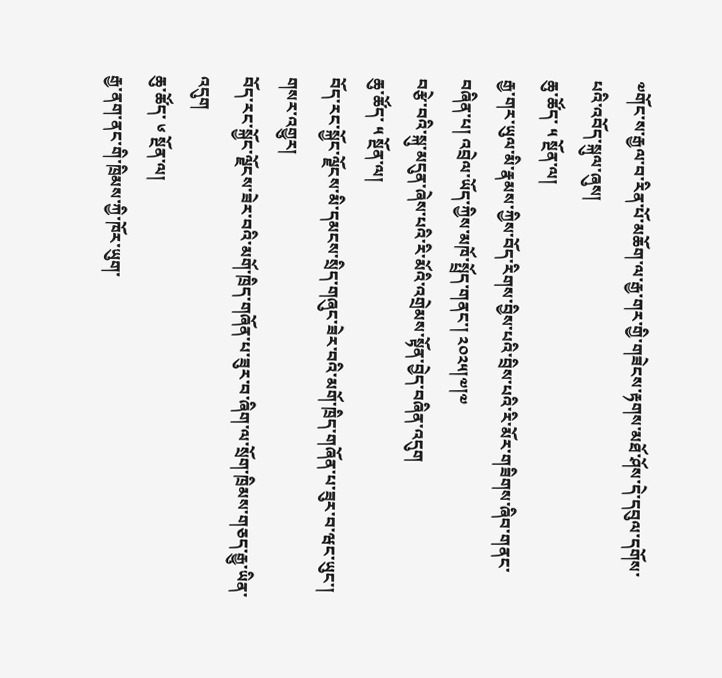༧གོང་ས་རྒྱལ་བ་རིན་པོ་མཆོག་ལ་རྒྱ་གར་གྱི་གཟེངས་རྟགས་མཐོ་ཤོས་དེ་དབུལ་དགོས་པའི་འབོད་སྐུལ་ཞུས།
ཆུ་ཚོད་ ༥ སྔོན་ལ།
རྒྱ་གར་ཡུལ་མི་རྣམས་ཀྱིས་བོད་རིགས་བྱིས་པའི་བྲིས་པའི་རི་མོར་གཟིགས་ཞིབ་གནང་བཞིན་པ། འབྲེལ་ཡོད་ཀྱིས་མཁོ་སྤྲོད་གནང་། ༢༠༢༥།༧།༧
བརྩེ་བའི་སྐུ་མདུན་ཞེས་པའི་རི་མོའི་འགྲེམས་སྟོན་བྱེད་བཞིན་འདུག
ཆུ་ཚོད་ ༥ སྔོན་ལ།
བོད་རང་སྐྱོང་ལྗོངས་མི་དམངས་སྲིད་གཞུང་ཟེར་བའི་མགོ་ཁྲིད་གཞོན་པ་ཟུར་བ་ཝང་ཡུང་།
གསར་འགྱུར།
བོད་རང་སྐྱོང་ལྗོངས་ཟེར་བའི་མགོ་ཁྲིད་གཞོན་པ་ཟུར་བ་ཞིག་ལ་སྲོག་ཁྲིམས་གཅད་རྒྱུ་ཡིན་འདུག
ཆུ་ཚོད་ ༦ སྔོན་ལ།
རྒྱ་ནག་ནང་གི་ཁྲིམས་ཀྱི་ཁོར་ཡུག་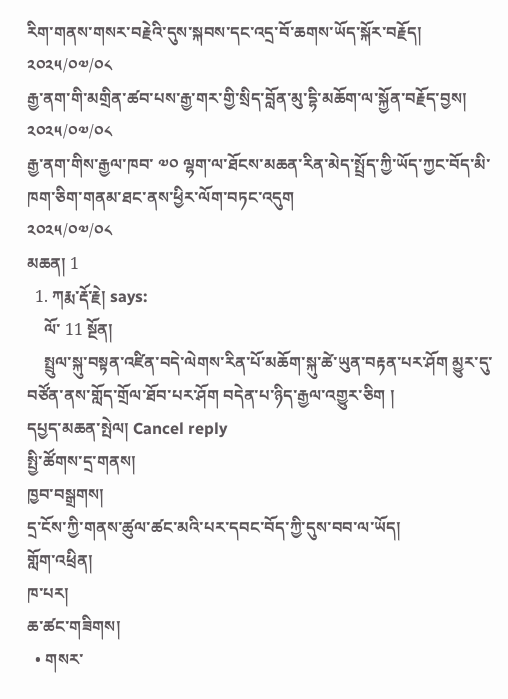རིག་གནས་གསར་བརྗེའི་དུས་སྐབས་དང་འདྲ་བོ་ཆགས་ཡོད་སྐོར་བརྗོད།
༢༠༢༥/༠༧/༠༨
རྒྱ་ནག་གི་མགྲིན་ཚབ་པས་རྒྱ་གར་གྱི་སྲིད་བློན་མུ་དྷི་མཆོག་ལ་སྐྱོན་བརྗོད་བྱས།
༢༠༢༥/༠༧/༠༨
རྒྱ་ནག་གིས་རྒྱལ་ཁབ་ ༧༠ ལྷག་ལ་ཐོངས་མཆན་རིན་མེད་སྤྲོད་ཀྱི་ཡོད་ཀྱང་བོད་མི་ཁག་ཅིག་གནམ་ཐང་ནས་ཕྱིར་ལོག་བཏང་འདུག
༢༠༢༥/༠༧/༠༨
མཆན། 1
  1. ཀརྨ་རྡོ་རྗེ། says:
    ལོ་ 11 སྔོན།
    སྤྲུལ་སྐུ་བསྟན་འཛིན་བདེ་ལེགས་རིན་པོ་མཆོག་སྐུ་ཚེ་ཡུན་བརྟན་པར་ཤོག མྱུར་དུ་བཙོན་ནས་གློད་གྲོལ་ཐོབ་པར་ཤོག བདེན་པ་ཉིད་རྒྱལ་འགྱུར་ཅིག །
དཔྱད་མཆན་སྤེལ། Cancel reply
སྤྱི་ཚོགས་དྲ་གནས།
ཁྱབ་བསྒྲགས།
དྲ་ངོས་ཀྱི་གནས་ཚུལ་ཚང་མའི་པར་དབང་བོད་ཀྱི་དུས་བབ་ལ་ཡོད།
གློག་འཕྲིན།
ཁ་པར།
ཆ་ཚང་གཟིགས།
  • གསར་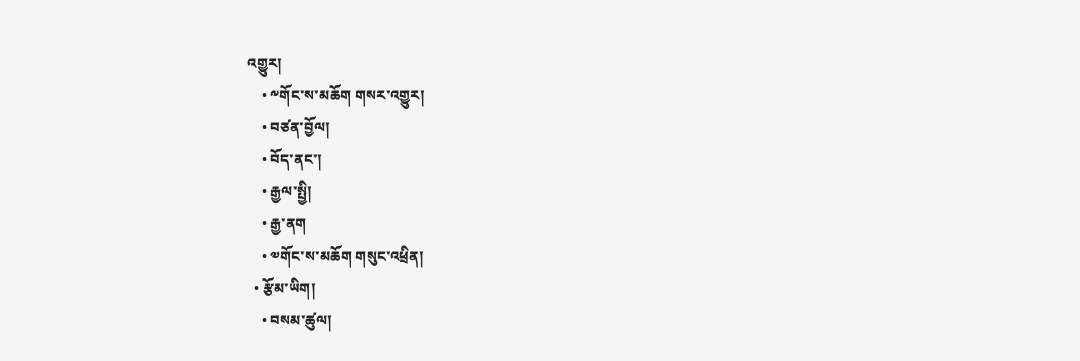འགྱུར།
    • ༸གོང་ས་མཆོག གསར་འགྱུར།
    • བཙན་བྱོལ།
    • བོད་ནང་།
    • རྒྱལ་སྤྱི།
    • རྒྱ་ནག
    • ༧གོང་ས་མཆོག གསུང་འཕྲིན།
  • རྩོམ་ཡིག།
    • བསམ་ཚུལ།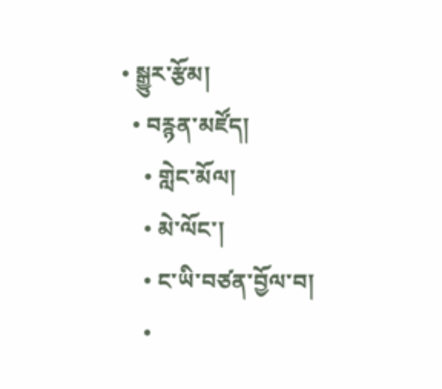• སྒྱུར་རྩོམ།
  • བརྙན་མཛོད།
    • གླེང་མོལ།
    • མེ་ལོང་།
    • ང་ཡི་བཙན་བྱོལ་བ།
    •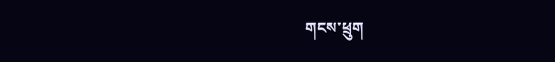གངས་ཕྲུག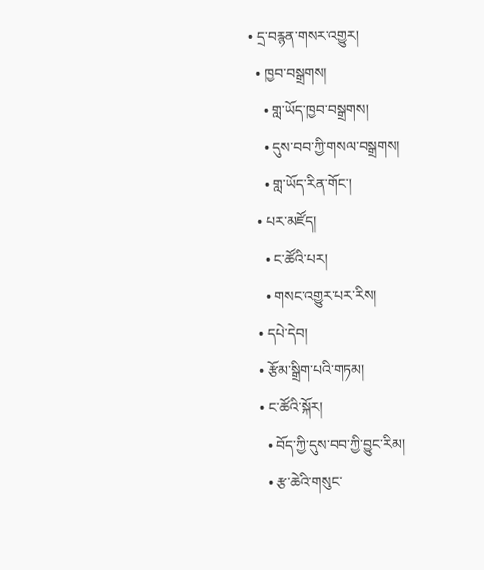• དྲ་བརྙན་གསར་འགྱུར།
  • ཁྱབ་བསྒྲགས།
    • གླ་ཡོད་ཁྱབ་བསྒྲགས།
    • དུས་བབ་ཀྱི་གསལ་བསྒྲགས།
    • གླ་ཡོད་རིན་གོང་།
  • པར་མཛོད།
    • ང་ཚོའི་པར།
    • གསང་འགྱུར་པར་རིས།
  • དཔེ་དེབ།
  • རྩོམ་སྒྲིག་པའི་གཏམ།
  • ང་ཚོའི་སྐོར།
    • བོད་ཀྱི་དུས་བབ་ཀྱི་བྱུང་རིམ།
    • རྩ་ཆེའི་གསུང་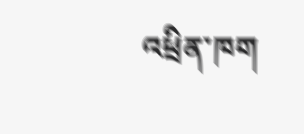འཕྲིན་ཁག